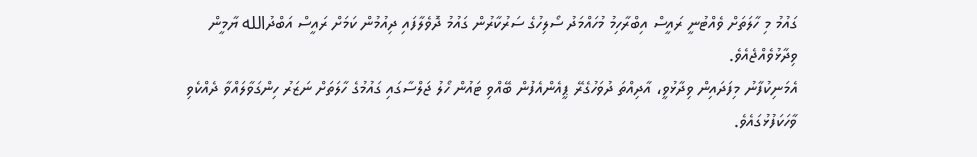ގައުމު މި ހާލަތަށް ވެއްޓުނީ ރައީސް އިބްރާހިމު މުހައްމަދު ސޯލިހުގެ ސަރުކާރުން ގައުމު ދޮވެލާފައި ދިއުމުން ކަމަށް ރައީސް އަބްދުالله ޔާމީން ވިދާޅުވެއްޖެއެވެ.
އެމަނިކުފާނު މިފަދައިން ވިދާޅުވީ، އާދިއްތަ ދުވަހުގެރޭ ޕީއެންއެފުން ބޭއްވި ޓައުން ހޯލު ޖަލްސާގައި ގައުމުގެ ހާލަތަށް ނަޒަރު ހިންގަވާލައްވާ ދެއްކެވި ވާހަކަފުޅުގައެވެ.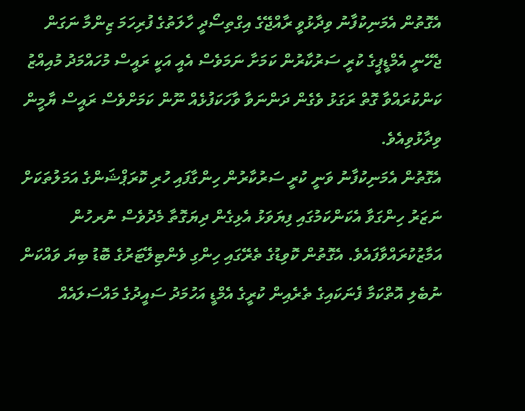އެގޮތުން އެމަނިކުފާނު ވިދާޅުވީ ރާއްޖޭގެ އިގްތިސޯދީ ހާލަތުގެ ފުރިހަމަ ޒިންމާ ނަގަން ޖެހޭނީ އެމްޑީޕީގެ ކުރީ ސަރުކާރުން ކަމަށާ ނަމަވެސް އެއީ އަކީ ރައީސް މުހައްމަދު މުއިއްޒު ކަންކުރައްވާ ގޮތް ރަގަޅު ވެގެން ދަންނަވާ ވާހަކަފުޅެއް ނޫން ކަމަށްވެސް ރައީސް ޔާމީން ވިދާޅުވިއެވެ.
އެގޮތުން އެމަނިކުފާނު ވަނީ ކުރީ ސަރުކާރުން ހިންގާފައި ހުރި ކޮރަޕްޝަންގެ އަމަލުތަކަށް ނަޒަރު ހިންގަވާ އެކަންކަމުގައި ފިޔަވަޅު އެޅިގެން ދިޔަގޮތާ މެދުވެސް ނުރހުން އަމާޒުކުރައްވާފައެވެ. އެގޮތުން ކޮވިޑުގެ ތެރޭގައި ހިންގި ވެންޓިލޭޓަރުގެ ބޮޑު ބިޔަ ވައްކަން ނުބެލި އޮތްކަމާ ފެނަކައިގެ ތެރެއިން ކުރީގެ އެމްޑީ އަހުމަދު ސައީދުގެ މައްސަލައެއް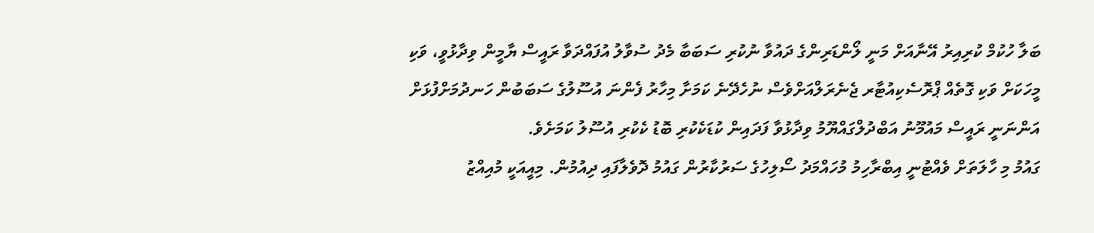ބަލާ ހުކުމް ކުރިއިރު އޭނާއަށް މަނީ ލޯންޑަރިންގެ ދައުވާ ނުކުރި ސަބަބާ މެދު ސުވާލު އުފައްދަވާ ރައީސް ޔާމީން ވިދާޅުވީ، ވަކި މީހަކަށް ވަކި ގޮތެއް ޕްރޮސެކިއުޓާރ ޖެނެރަލްއަށްވެސް ނުހެދޭނެ ކަމަށާ މިހާރު ފެންނަ އުސޫލުގެ ސަބަބުން ހަނދުމަށްފުޅަށް އަންނަނީ ރައީސް މައުމޫނު އަބްދުލްގައްޔޫމު ވިދާޅުވާ ފަދައިން ކުޑަކެކުރި ބޮޑު ކެކުރި އުސޫލު ކަމަށެވެ.
ގައުމު މި ހާލަތަށް ވެއްޓުނީ އިބްރާހިމު މުހައްމަދު ސޯލިހުގެ ސަރުކާރުން ގައުމު ދޮވެލާފައި ދިއުމުން. މިއީއަކީ މުއިއްޒު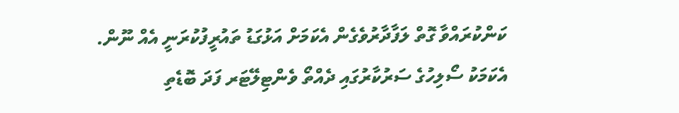ކަންކުރައްވާ ގޮތް ލަފާދާރުވެގެން އެކަމަށް އަޅުގަޑު ތައުރީފުކުރަނީ އެއް ނޫން. އެކަމަކު ސޯލިހުގެ ސަރުކާރުގައި ދެއްތޯ ވެންޓިލޭޓަރ ފަދަ ބޮޑެތި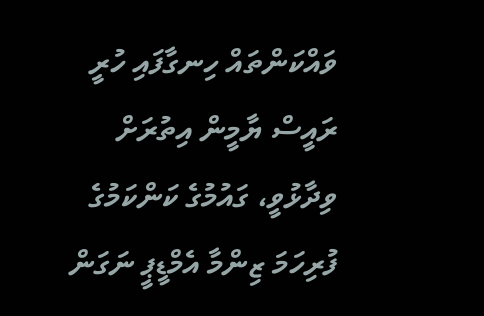ވައްކަންތައް ހިނގާފައި ހުރީ
ރައީސް ޔާމީން އިތުރަށް ވިދާޅުވީ، ގައުމުގެ ކަންކަމުގެ ފުރިހަމަ ޒިންމާ އެމްޑީޕީ ނަގަން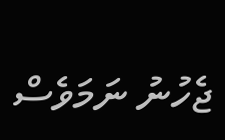ޖެހުނު ނަމަވެސް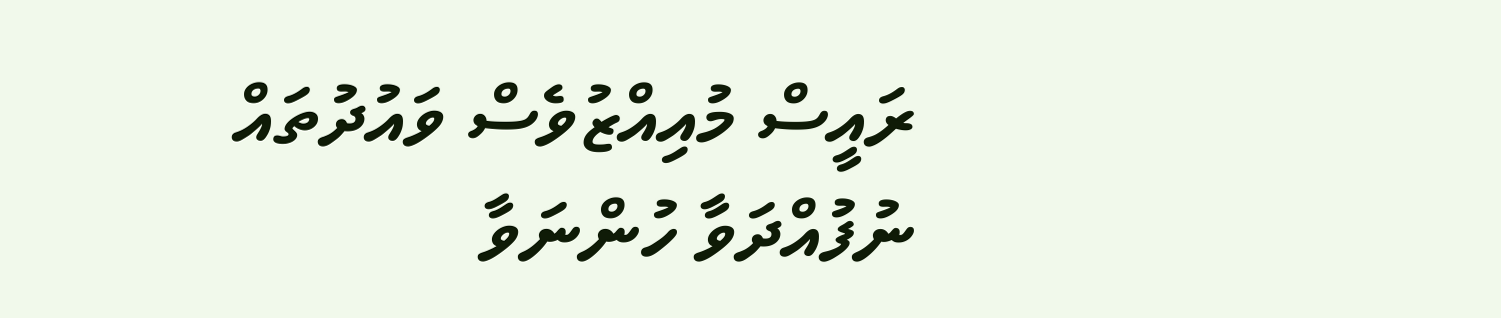ރައީސް މުއިއްޒުވެސް ވައުދުތައް ނުފުއްދަވާ ހުންނަވާ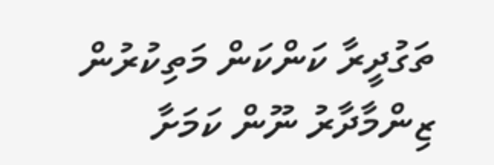ތަގުދީރާ ކަންކަން މަތިކުރުން ޒިންމާދާރު ނޫން ކަމަށާ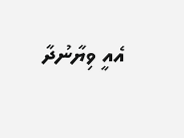އެއީ ވިޔާނުދާ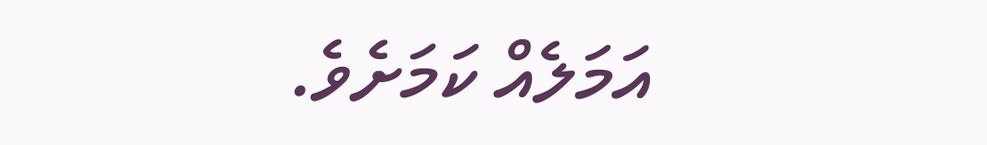އަމަލެއް ކަމަށެވެ.